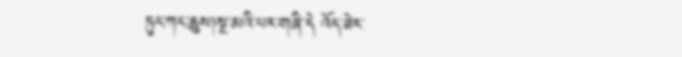ཏུང་ཀང་ཆུས།སྔ་མའི་པར་གཞི་དེ འོད་ཟེར་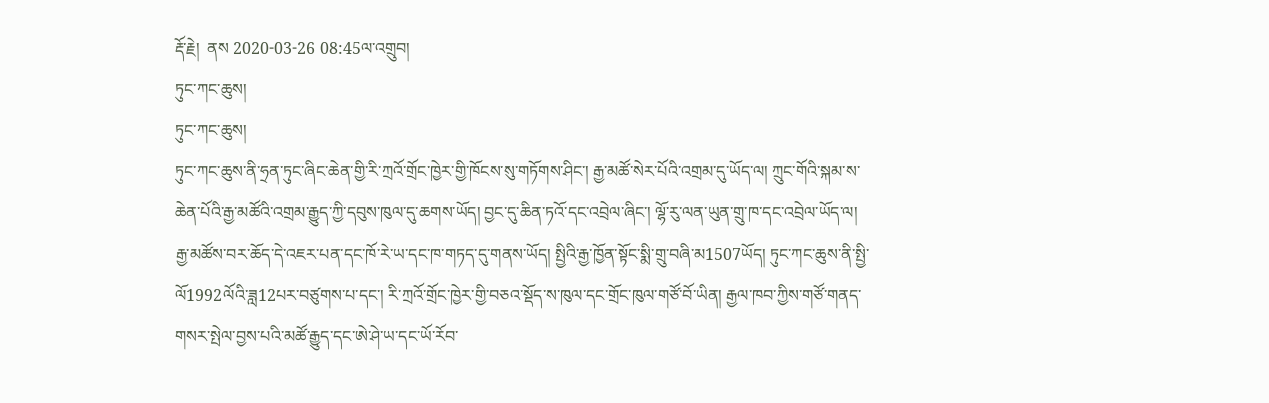རྡོ་རྗེ།  ནས 2020-03-26 08:45ལ་འགྲུབ།
ཏུང་ཀང་ཆུས།
ཏུང་ཀང་ཆུས།
ཏུང་ཀང་ཆུས་ནི་ཧྲན་ཏུང་ཞིང་ཆེན་གྱི་རི་ཀྲའོ་གྲོང་ཁྱེར་གྱི་ཁོངས་སུ་གཏོགས་ཤིང་། རྒྱ་མཚོ་སེར་པོའི་འགྲམ་དུ་ཡོད་ལ། ཀྲུང་གོའི་སྐམ་ས་ཆེན་པོའི་རྒྱ་མཚོའི་འགྲམ་རྒྱུད་ཀྱི་དབུས་ཁུལ་དུ་ཆགས་ཡོད། བྱང་དུ་ཆིན་ཏའོ་དང་འབྲེལ་ཞིང་། ལྷོ་རུ་ལན་ཡུན་གྲུ་ཁ་དང་འབྲེལ་ཡོད་ལ། རྒྱ་མཚོས་བར་ཆོད་དེ་འཇར་པན་དང་ཁོ་རེ་ཡ་དང་ཁ་གཏད་དུ་གནས་ཡོད། སྤྱིའི་རྒྱ་ཁྱོན་སྟོང་སྨི་གྲུ་བཞི་མ1507ཡོད། ཏུང་ཀང་ཆུས་ནི་སྤྱི་ལོ1992ལོའི་ཟླ12པར་བཙུགས་པ་དང་། རི་ཀྲའོ་གྲོང་ཁྱེར་གྱི་བཅའ་སྡོད་ས་ཁུལ་དང་གྲོང་ཁུལ་གཙོ་བོ་ཡིན། རྒྱལ་ཁབ་ཀྱིས་གཙོ་གནད་གསར་སྤེལ་བྱས་པའི་མཚོ་རྒྱུད་དང་ཨེ་ཤེ་ཡ་དང་ཡོ་རོབ་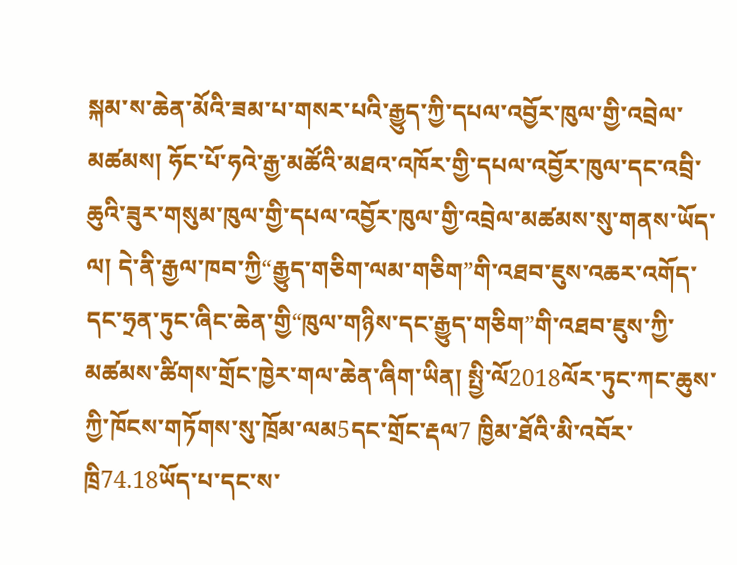སྐམ་ས་ཆེན་མོའི་ཟམ་པ་གསར་པའི་རྒྱུད་ཀྱི་དཔལ་འབྱོར་ཁུལ་གྱི་འབྲེལ་མཚམས། ཧོང་པོ་ཧའེ་རྒྱ་མཚོའི་མཐའ་འཁོར་གྱི་དཔལ་འབྱོར་ཁུལ་དང་འབྲི་ཆུའི་ཟུར་གསུམ་ཁུལ་གྱི་དཔལ་འབྱོར་ཁུལ་གྱི་འབྲེལ་མཚམས་སུ་གནས་ཡོད་ལ། དེ་ནི་རྒྱལ་ཁབ་ཀྱི“རྒྱུད་གཅིག་ལམ་གཅིག”གི་འཐབ་ཇུས་འཆར་འགོད་དང་ཧྲན་ཏུང་ཞིང་ཆེན་གྱི“ཁུལ་གཉིས་དང་རྒྱུད་གཅིག”གི་འཐབ་ཇུས་ཀྱི་མཚམས་ཚིགས་གྲོང་ཁྱེར་གལ་ཆེན་ཞིག་ཡིན། སྤྱི་ལོ2018ལོར་ཏུང་ཀང་ཆུས་ཀྱི་ཁོངས་གཏོགས་སུ་ཁྲོམ་ལམ5དང་གྲོང་རྡལ7 ཁྱིམ་ཐོའི་མི་འབོར་ཁྲི74.18ཡོད་པ་དང་ས་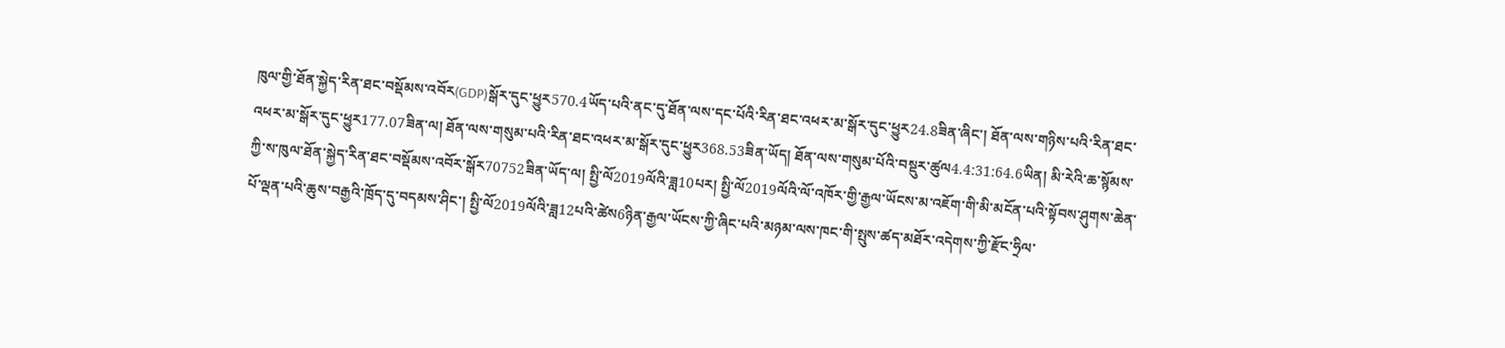ཁུལ་གྱི་ཐོན་སྐྱེད་རིན་ཐང་བསྡོམས་འབོར(GDP)སྒོར་དུང་ཕྱུར570.4ཡོད་པའི་ནང་དུ་ཐོན་ལས་དང་པོའི་རིན་ཐང་འཕར་མ་སྒོར་དུང་ཕྱུར24.8ཟིན་ཞིང་། ཐོན་ལས་གཉིས་པའི་རིན་ཐང་འཕར་མ་སྒོར་དུང་ཕྱུར177.07ཟིན་ལ། ཐོན་ལས་གསུམ་པའི་རིན་ཐང་འཕར་མ་སྒོར་དུང་ཕྱུར368.53ཟིན་ཡོད། ཐོན་ལས་གསུམ་པོའི་བསྡུར་ཚུལ4.4:31:64.6ཡིན། མི་རེའི་ཆ་སྙོམས་ཀྱི་ས་ཁུལ་ཐོན་སྐྱེད་རིན་ཐང་བསྡོམས་འབོར་སྒོར70752ཟིན་ཡོད་ལ། སྤྱི་ལོ2019ལོའི་ཟླ10པར། སྤྱི་ལོ2019ལོའི་ལོ་འཁོར་གྱི་རྒྱལ་ཡོངས་མ་འཇོག་གི་མི་མངོན་པའི་སྟོབས་ཤུགས་ཆེན་པོ་ལྡན་པའི་ཆུས་བརྒྱའི་ཁྲོད་དུ་བདམས་ཤིང་། སྤྱི་ལོ2019ལོའི་ཟླ12པའི་ཚེས6ཉིན་རྒྱལ་ཡོངས་ཀྱི་ཞིང་པའི་མཉམ་ལས་ཁང་གི་སྤུས་ཚད་མཐོར་འདེགས་ཀྱི་རྫོང་ཧྲིལ་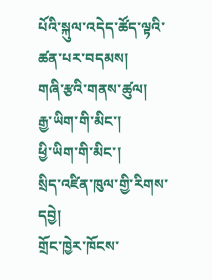པོའི་སྐུལ་འདེད་ཚོད་ལྟའི་ཚན་པར་བདམས།
གཞི་རྩའི་གནས་ཚུལ།
རྒྱ་ཡིག་གི་མིང་།
ཕྱི་ཡིག་གི་མིང་།
སྲིད་འཛིན་ཁུལ་གྱི་རིགས་དབྱེ།
གྲོང་ཁྱེར་ཁོངས་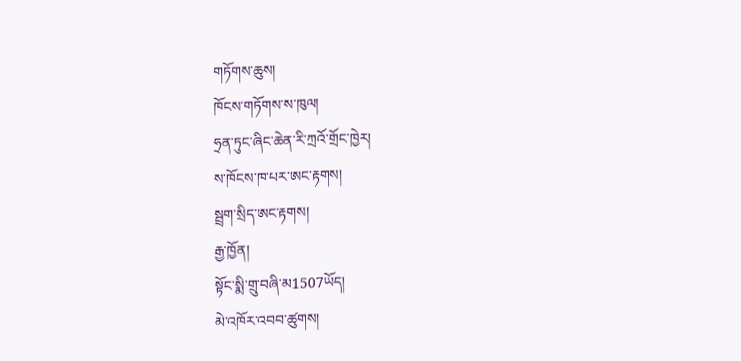གཏོགས་ཆུས།
ཁོངས་གཏོགས་ས་ཁུལ།
ཧྲན་ཏུང་ཞིང་ཆེན་རི་ཀྲའོ་གྲོང་ཁྱེར།
ས་ཁོངས་ཁ་པར་ཨང་རྟགས།
སྦྲག་སྲིད་ཨང་རྟགས།
རྒྱ་ཁྱོན།
སྟོང་སྨི་གྲུ་བཞི་མ1507ཡོད།
མེ་འཁོར་འབབ་ཚུགས།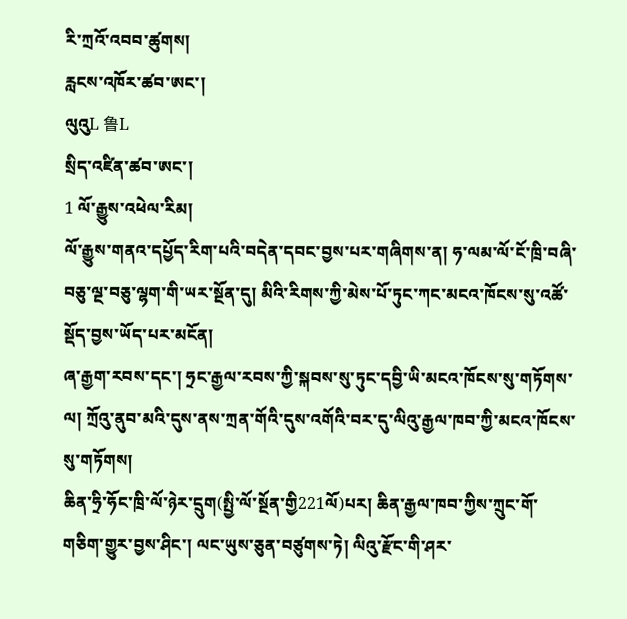རི་ཀྲའོ་འབབ་ཚུགས།
རླངས་འཁོར་ཚབ་ཨང་།
ལུའུL 鲁L
སྲིད་འཛིན་ཚབ་ཨང་།
1 ལོ་རྒྱུས་འཕེལ་རིམ།
ལོ་རྒྱུས་གནའ་དཔྱོད་རིག་པའི་བདེན་དབང་བྱས་པར་གཞིགས་ན། ཧ་ལམ་ལོ་ངོ་ཁྲི་བཞི་བཅུ་ལྔ་བཅུ་ལྷག་གི་ཡར་སྔོན་དུ། མིའི་རིགས་ཀྱི་མེས་པོ་ཏུང་ཀང་མངའ་ཁོངས་སུ་འཚོ་སྡོད་བྱས་ཡོད་པར་མངོན།
ཞ་རྒྱག་རབས་དང་། ཧྲང་རྒྱལ་རབས་ཀྱི་སྐབས་སུ་ཏུང་དབྱི་ཡི་མངའ་ཁོངས་སུ་གཏོགས་ལ། ཀྲོའུ་ནུབ་མའི་དུས་ནས་ཀྲན་གོའི་དུས་འགོའི་བར་དུ་ལིའུ་རྒྱལ་ཁབ་ཀྱི་མངའ་ཁོངས་སུ་གཏོགས།
ཆིན་ཧྲི་ཧོང་ཁྲི་ལོ་ཉེར་དྲུག(སྤྱི་ལོ་སྔོན་གྱི221ལོ)པར། ཆིན་རྒྱལ་ཁབ་ཀྱིས་ཀྲུང་གོ་གཅིག་གྱུར་བྱས་ཤིང་། ལང་ཡུས་ཅུན་བཙུགས་ཏེ། ལིའུ་རྫོང་གི་ཤར་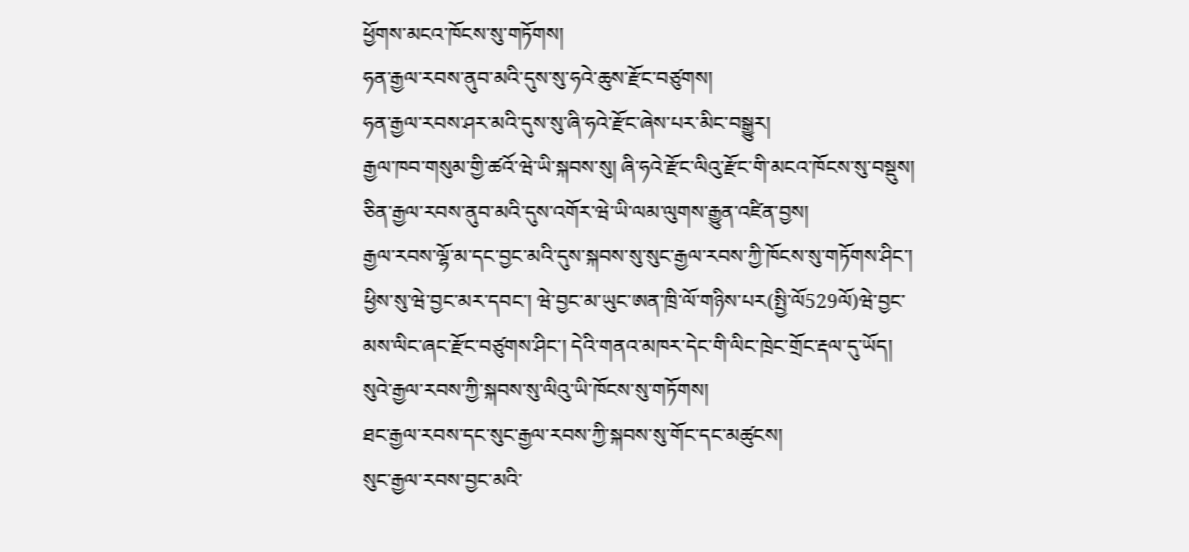ཕྱོགས་མངའ་ཁོངས་སུ་གཏོགས།
ཧན་རྒྱལ་རབས་ནུབ་མའི་དུས་སུ་ཧའེ་ཆུས་རྫོང་བཙུགས།
ཧན་རྒྱལ་རབས་ཤར་མའི་དུས་སུ་ཞི་ཧའེ་རྫོང་ཞེས་པར་མིང་བསྒྱུར།
རྒྱལ་ཁབ་གསུམ་གྱི་ཚའོ་ཝེ་ཡི་སྐབས་སུ། ཞི་ཧའེ་རྫོང་ལིའུ་རྫོང་གི་མངའ་ཁོངས་སུ་བསྡུས།
ཅིན་རྒྱལ་རབས་ནུབ་མའི་དུས་འགོར་ཝེ་ཡི་ལམ་ལུགས་རྒྱུན་འཛིན་བྱས།
རྒྱལ་རབས་ལྷོ་མ་དང་བྱང་མའི་དུས་སྐབས་སུ་སུང་རྒྱལ་རབས་ཀྱི་ཁོངས་སུ་གཏོགས་ཤིང་། ཕྱིས་སུ་ཝེ་བྱང་མར་དབང་། ཝེ་བྱང་མ་ཡུང་ཨན་ཁྲི་ལོ་གཉིས་པར(སྤྱི་ལོ529ལོ)ཝེ་བྱང་མས་ལིང་ཞང་རྫོང་བཙུགས་ཤིང་། དེའི་གནའ་མཁར་དེང་གི་ལིང་ཁྲེང་གྲོང་རྡལ་དུ་ཡོད།
སུའེ་རྒྱལ་རབས་ཀྱི་སྐབས་སུ་ལིའུ་ཡི་ཁོངས་སུ་གཏོགས།
ཐང་རྒྱལ་རབས་དང་སུང་རྒྱལ་རབས་ཀྱི་སྐབས་སུ་གོང་དང་མཚུངས།
སུང་རྒྱལ་རབས་བྱང་མའི་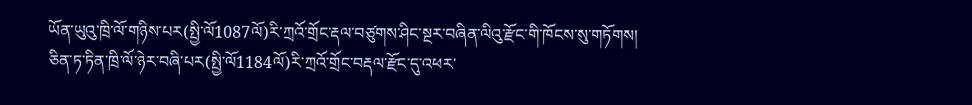ཡོན་ཡུའུ་ཁྲི་ལོ་གཉིས་པར(སྤྱི་ལོ1087ལོ)རི་ཀྲའོ་གྲོང་རྡལ་བཙུགས་ཤིང་སྔར་བཞིན་ལིའུ་རྫོང་གི་ཁོངས་སུ་གཏོགས།
ཅིན་ཏ་ཏིན་ཁྲི་ལོ་ཉེར་བཞི་པར(སྤྱི་ལོ1184ལོ)རི་ཀྲའོ་གྲོང་བརྡལ་རྫོང་དུ་འཕར་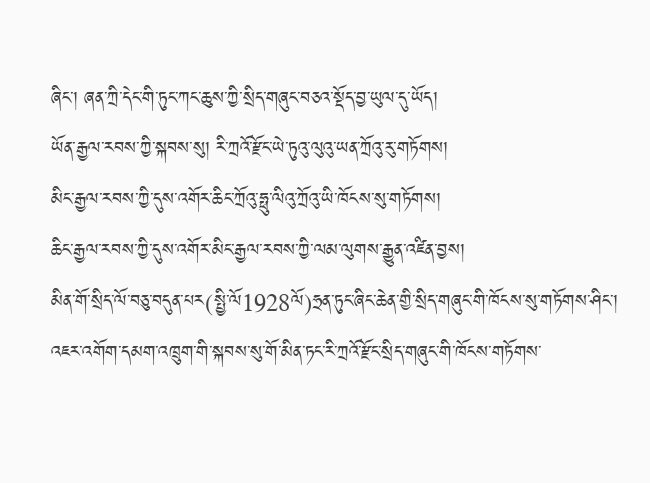ཞིང་། ཞན་ཀྲི་དེང་གི་ཏུང་ཀང་ཆུས་ཀྱི་སྲིད་གཞུང་བཅའ་སྡོད་བྱ་ཡུལ་དུ་ཡོད།
ཡོན་རྒྱལ་རབས་ཀྱི་སྐབས་སུ། རི་ཀྲའོ་རྫོང་ཡེ་ཏུའུ་ལུའུ་ཡན་ཀྲོའུ་རུ་གཏོགས།
མིང་རྒྱལ་རབས་ཀྱི་དུས་འགོར་ཆིང་ཀྲོའུ་ཧྥུ་ལིའུ་ཀྲོའུ་ཡི་ཁོངས་སུ་གཏོགས།
ཆིང་རྒྱལ་རབས་ཀྱི་དུས་འགོར་མིང་རྒྱལ་རབས་ཀྱི་ལམ་ལུགས་རྒྱུན་འཛིན་བྱས།
མིན་གོ་སྲིད་ལོ་བཅུ་བདུན་པར(སྤྱི་ལོ1928ལོ)ཧྲན་ཏུང་ཞིང་ཆེན་གྱི་སྲིད་གཞུང་གི་ཁོངས་སུ་གཏོགས་ཤིང་། འཇར་འགོག་དམག་འཁྲུག་གི་སྐབས་སུ་གོ་མིན་ཏང་རི་ཀྲའོ་རྫོང་སྲིད་གཞུང་གི་ཁོངས་གཏོགས་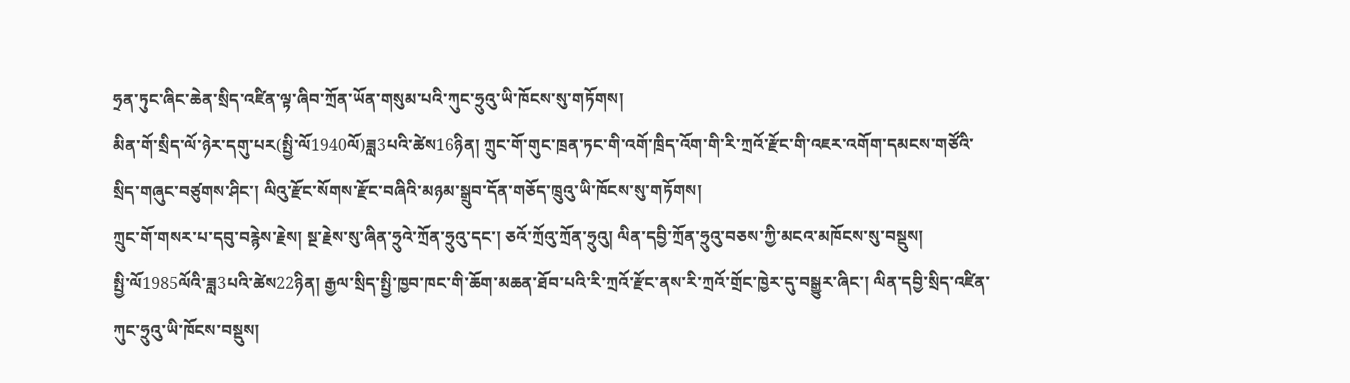ཧྲན་ཏུང་ཞིང་ཆེན་སྲིད་འཛིན་ལྟ་ཞིབ་ཀྲོན་ཡོན་གསུམ་པའི་ཀུང་ཧྲུའུ་ཡི་ཁོངས་སུ་གཏོགས།
མིན་གོ་སྲིད་ལོ་ཉེར་དགུ་པར(སྤྱི་ལོ1940ལོ)ཟླ3པའི་ཚེས16ཉིན། ཀྲུང་གོ་གུང་ཁྲན་ཏང་གི་འགོ་ཁྲིད་འོག་གི་རི་ཀྲའོ་རྫོང་གི་འཇར་འགོག་དམངས་གཙོའི་སྲིད་གཞུང་བཙུགས་ཤིང་། ལིའུ་རྫོང་སོགས་རྫོང་བཞིའི་མཉམ་སྒྲུབ་དོན་གཅོད་ཁྲུའུ་ཡི་ཁོངས་སུ་གཏོགས།
ཀྲུང་གོ་གསར་པ་དབུ་བརྙེས་རྗེས། སྔ་རྗེས་སུ་ཞིན་ཧྲུའེ་ཀྲོན་ཧྲུའུ་དང་། ཅའོ་ཀྲོའུ་ཀྲོན་ཧྲུའུ། ལིན་དབྱི་ཀྲོན་ཧྲུའུ་བཅས་ཀྱི་མངའ་མཁོངས་སུ་བསྡུས།
སྤྱི་ལོ1985ལོའི་ཟླ3པའི་ཚེས22ཉིན། རྒྱལ་སྲིད་སྤྱི་ཁྱབ་ཁང་གི་ཆོག་མཆན་ཐོབ་པའི་རི་ཀྲའོ་རྫོང་ནས་རི་ཀྲའོ་གྲོང་ཁྱེར་དུ་བསྒྱུར་ཞིང་། ལིན་དབྱི་སྲིད་འཛིན་ཀུང་ཧྲུའུ་ཡི་ཁོངས་བསྡུས།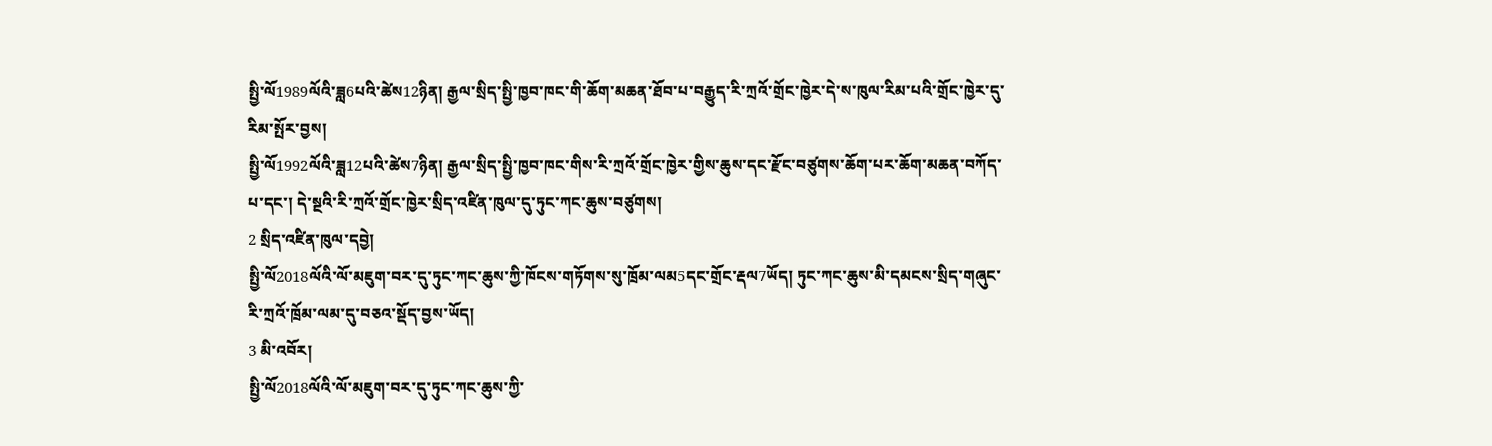སྤྱི་ལོ1989ལོའི་ཟླ6པའི་ཚེས12ཉིན། རྒྱལ་སྲིད་སྤྱི་ཁྱབ་ཁང་གི་ཆོག་མཆན་ཐོབ་པ་བརྒྱུད་རི་ཀྲའོ་གྲོང་ཁྱེར་དེ་ས་ཁུལ་རིམ་པའི་གྲོང་ཁྱེར་དུ་རིམ་སྤོར་བྱས།
སྤྱི་ལོ1992ལོའི་ཟླ12པའི་ཚེས7ཉིན། རྒྱལ་སྲིད་སྤྱི་ཁྱབ་ཁང་གིས་རི་ཀྲའོ་གྲོང་ཁྱེར་གྱིས་ཆུས་དང་རྫོང་བཙུགས་ཆོག་པར་ཆོག་མཆན་བཀོད་པ་དང་། དེ་སྔའི་རི་ཀྲའོ་གྲོང་ཁྱེར་སྲིད་འཛིན་ཁུལ་དུ་ཏུང་ཀང་ཆུས་བཙུགས།
2 སྲིད་འཛིན་ཁུལ་དབྱེ།
སྤྱི་ལོ2018ལོའི་ལོ་མཇུག་བར་དུ་ཏུང་ཀང་ཆུས་ཀྱི་ཁོངས་གཏོགས་སུ་ཁྲོམ་ལམ5དང་གྲོང་རྡལ7ཡོད། ཏུང་ཀང་ཆུས་མི་དམངས་སྲིད་གཞུང་རི་ཀྲའོ་ཁྲོམ་ལམ་དུ་བཅའ་སྡོད་བྱས་ཡོད།
3 མི་འབོར།
སྤྱི་ལོ2018ལོའི་ལོ་མཇུག་བར་དུ་ཏུང་ཀང་ཆུས་ཀྱི་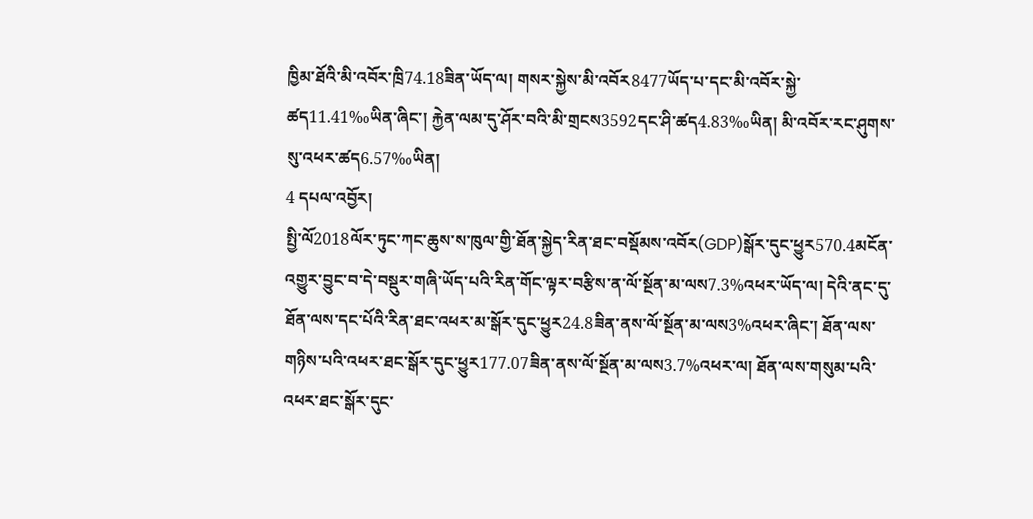ཁྱིམ་ཐོའི་མི་འབོར་ཁྲི74.18ཟིན་ཡོད་ལ། གསར་སྐྱེས་མི་འབོར8477ཡོད་པ་དང་མི་འབོར་སྐྱེ་ཚད11.41‰ཡིན་ཞིང་། རྐྱེན་ལམ་དུ་ཤོར་བའི་མི་གྲངས3592དང་ཤི་ཚད4.83‰ཡིན། མི་འབོར་རང་ཤུགས་སུ་འཕར་ཚད6.57‰ཡིན།
4 དཔལ་འབྱོར།
སྤྱི་ལོ2018ལོར་ཏུང་ཀང་ཆུས་ས་ཁུལ་གྱི་ཐོན་སྐྱེད་རིན་ཐང་བསྡོམས་འབོར(GDP)སྒོར་དུང་ཕྱུར570.4མངོན་འགྱུར་བྱུང་བ་དེ་བསྡུར་གཞི་ཡོད་པའི་རིན་གོང་ལྟར་བརྩིས་ན་ལོ་སྔོན་མ་ལས7.3%འཕར་ཡོད་ལ། དེའི་ནང་དུ་ཐོན་ལས་དང་པོའི་རིན་ཐང་འཕར་མ་སྒོར་དུང་ཕྱུར24.8ཟིན་ནས་ལོ་སྔོན་མ་ལས3%འཕར་ཞིང་། ཐོན་ལས་གཉིས་པའི་འཕར་ཐང་སྒོར་དུང་ཕྱུར177.07ཟིན་ནས་ལོ་སྔོན་མ་ལས3.7%འཕར་ལ། ཐོན་ལས་གསུམ་པའི་འཕར་ཐང་སྒོར་དུང་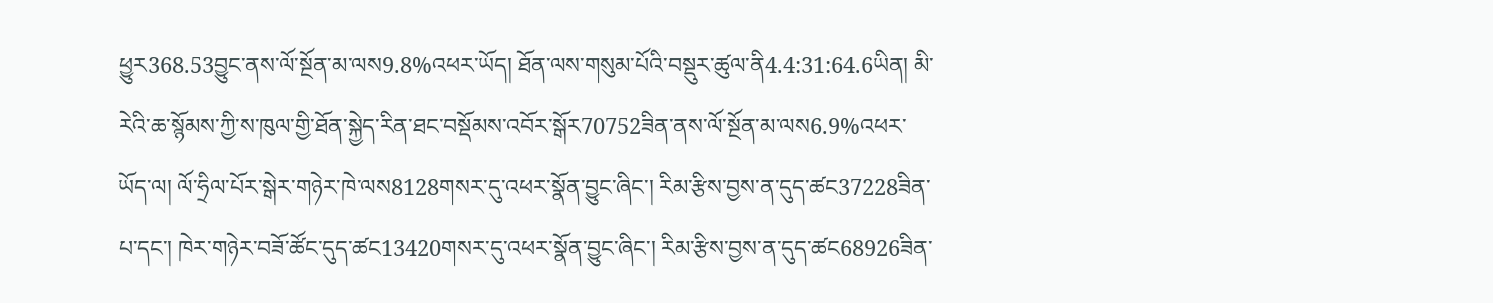ཕྱུར368.53བྱུང་ནས་ལོ་སྔོན་མ་ལས9.8%འཕར་ཡོད། ཐོན་ལས་གསུམ་པོའི་བསྡུར་ཚུལ་ནི4.4:31:64.6ཡིན། མི་རེའི་ཆ་སྙོམས་ཀྱི་ས་ཁུལ་གྱི་ཐོན་སྐྱེད་རིན་ཐང་བསྡོམས་འབོར་སྒོར70752ཟིན་ནས་ལོ་སྔོན་མ་ལས6.9%འཕར་ཡོད་ལ། ལོ་ཧྲིལ་པོར་སྒེར་གཉེར་ཁེ་ལས8128གསར་དུ་འཕར་སྣོན་བྱུང་ཞིང་། རིམ་རྩིས་བྱས་ན་དུད་ཚང37228ཟིན་པ་དང་། ཁེར་གཉེར་བཟོ་ཚོང་དུད་ཚང13420གསར་དུ་འཕར་སྣོན་བྱུང་ཞིང་། རིམ་རྩིས་བྱས་ན་དུད་ཚང68926ཟིན་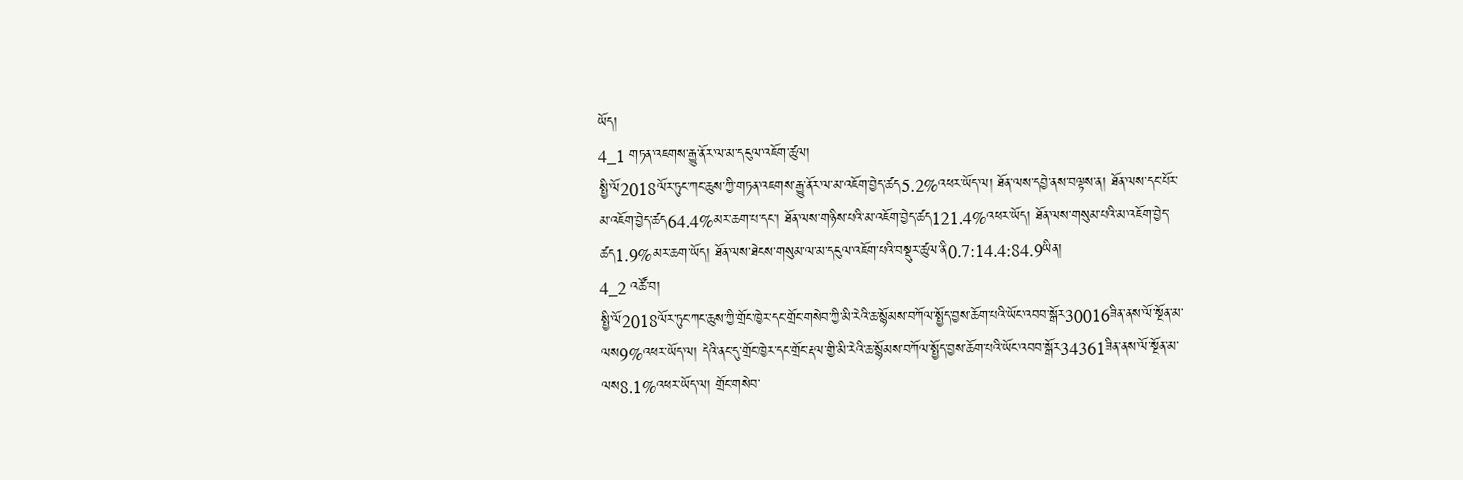ཡོད།
4_1 གཏན་འཇགས་རྒྱུ་ནོར་ལ་མ་དངུལ་འཇོག་ཚུལ།
སྤྱི་ལོ2018ལོར་ཏུང་ཀང་ཆུས་ཀྱི་གཏན་འཇགས་རྒྱུ་ནོར་ལ་མ་འཇོག་བྱེད་ཚད5.2%འཕར་ཡོད་ལ། ཐོན་ལས་དབྱེ་ནས་བལྟས་ན། ཐོན་ལས་དང་པོར་མ་འཇོག་བྱེད་ཚད64.4%མར་ཆག་པ་དང་། ཐོན་ལས་གཉིས་པའི་མ་འཇོག་བྱེད་ཚད121.4%འཕར་ཡོད། ཐོན་ལས་གསུམ་པའི་མ་འཇོག་བྱེད་ཚད1.9%མར་ཆག་ཡོད། ཐོན་ལས་ཐེངས་གསུམ་ལ་མ་དངུལ་འཇོག་པའི་བསྡུར་ཚུལ་ནི0.7:14.4:84.9ཡིན།
4_2 འཚོ་བ།
སྤྱི་ལོ2018ལོར་ཏུང་ཀང་ཆུས་ཀྱི་གྲོང་ཁྱེར་དང་གྲོང་གསེབ་ཀྱི་མི་རེའི་ཆ་སྙོམས་བཀོལ་སྤྱོད་བྱས་ཆོག་པའི་ཡོང་འབབ་སྒོར30016ཟིན་ནས་ལོ་སྔོན་མ་ལས9%འཕར་ཡོད་ལ། དེའི་ནང་དུ་གྲོང་ཁྱེར་དང་གྲོང་རྡལ་གྱི་མི་རེའི་ཆ་སྙོམས་བཀོལ་སྤྱོད་བྱས་ཆོག་པའི་ཡོང་འབབ་སྒོར34361ཟིན་ནས་ལོ་སྔོན་མ་ལས8.1%འཕར་ཡོད་ལ། གྲོང་གསེབ་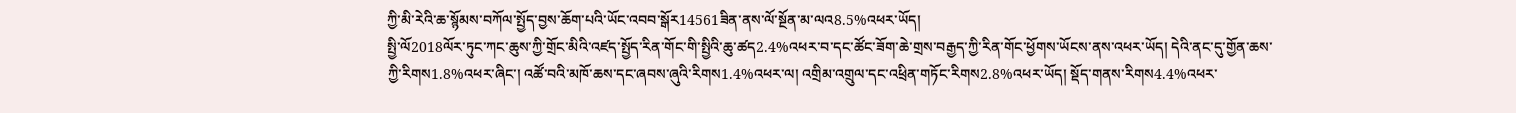ཀྱི་མི་རེའི་ཆ་སྙོམས་བཀོལ་སྤྱོད་བྱས་ཆོག་པའི་ཡོང་འབབ་སྒོར14561ཟིན་ནས་ལོ་སྔོན་མ་ལའ8.5%འཕར་ཡོད།
སྤྱི་ལོ2018ལོར་ཏུང་ཀང་ཆུས་ཀྱི་གྲོང་མིའི་འཛད་སྤྱོད་རིན་གོང་གི་སྤྱིའི་ཆུ་ཚད2.4%འཕར་བ་དང་ཚོང་ཟོག་ཆེ་གྲས་བརྒྱད་ཀྱི་རིན་གོང་ཕྱོགས་ཡོངས་ནས་འཕར་ཡོད། དེའི་ནང་དུ་གྱོན་ཆས་ཀྱི་རིགས1.8%འཕར་ཞིང་། འཚོ་བའི་མཁོ་ཆས་དང་ཞབས་ཞུའི་རིགས1.4%འཕར་ལ། འགྲིམ་འགྲུལ་དང་འཕྲིན་གཏོང་རིགས2.8%འཕར་ཡོད། སྡོད་གནས་རིགས4.4%འཕར་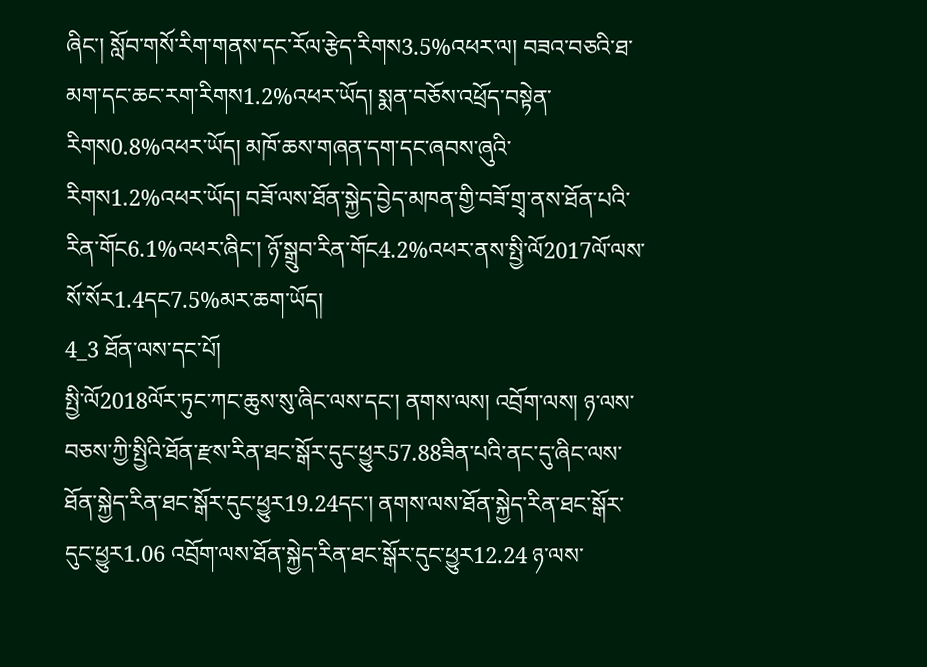ཞིང་། སློབ་གསོ་རིག་གནས་དང་རོལ་རྩེད་རིགས3.5%འཕར་ལ། བཟའ་བཅའི་ཐ་མག་དང་ཆང་རག་རིགས1.2%འཕར་ཡོད། སྨན་བཅོས་འཕྲོད་བསྟེན་རིགས0.8%འཕར་ཡོད། མཁོ་ཆས་གཞན་དག་དང་ཞབས་ཞུའི་རིགས1.2%འཕར་ཡོད། བཟོ་ལས་ཐོན་སྐྱེད་བྱེད་མཁན་གྱི་བཟོ་གྲྭ་ནས་ཐོན་པའི་རིན་གོང6.1%འཕར་ཞིང་། ཉོ་སྒྲུབ་རིན་གོང4.2%འཕར་ནས་སྤྱི་ལོ2017ལོ་ལས་སོ་སོར1.4དང7.5%མར་ཆག་ཡོད།
4_3 ཐོན་ལས་དང་པོ།
སྤྱི་ལོ2018ལོར་ཏུང་ཀང་ཆུས་སུ་ཞིང་ལས་དང་། ནགས་ལས། འབྲོག་ལས། ཉ་ལས་བཅས་ཀྱི་སྤྱིའི་ཐོན་རྫས་རིན་ཐང་སྒོར་དུང་ཕྱུར57.88ཟིན་པའི་ནང་དུ་ཞིང་ལས་ཐོན་སྐྱེད་རིན་ཐང་སྒོར་དུང་ཕྱུར19.24དང་། ནགས་ལས་ཐོན་སྐྱེད་རིན་ཐང་སྒོར་དུང་ཕྱུར1.06 འབྲོག་ལས་ཐོན་སྐྱེད་རིན་ཐང་སྒོར་དུང་ཕྱུར12.24 ཉ་ལས་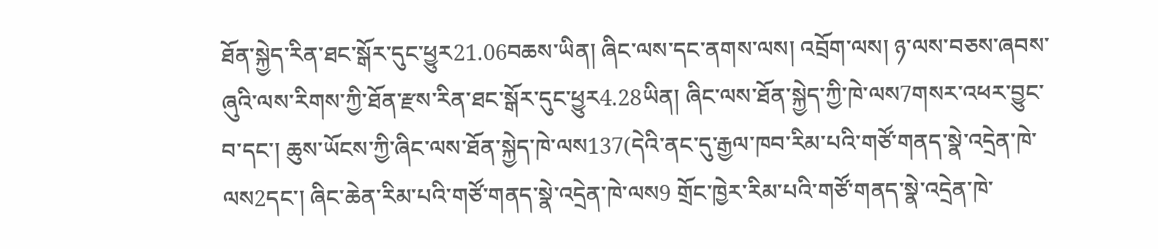ཐོན་སྐྱེད་རིན་ཐང་སྒོར་དུང་ཕྱུར21.06བཆས་ཡིན། ཞིང་ལས་དང་ནགས་ལས། འབྲོག་ལས། ཉ་ལས་བཅས་ཞབས་ཞུའི་ལས་རིགས་ཀྱི་ཐོན་རྫས་རིན་ཐང་སྒོར་དུང་ཕྱུར4.28ཡིན། ཞིང་ལས་ཐོན་སྐྱེད་ཀྱི་ཁེ་ལས7གསར་འཕར་བྱུང་བ་དང་། ཆུས་ཡོངས་ཀྱི་ཞིང་ལས་ཐོན་སྐྱེད་ཁེ་ལས137(དེའི་ནང་དུ་རྒྱལ་ཁབ་རིམ་པའི་གཙོ་གནད་སྣེ་འདྲེན་ཁེ་ལས2དང་། ཞིང་ཆེན་རིམ་པའི་གཙོ་གནད་སྣེ་འདྲེན་ཁེ་ལས9 གྲོང་ཁྱེར་རིམ་པའི་གཙོ་གནད་སྣེ་འདྲེན་ཁེ་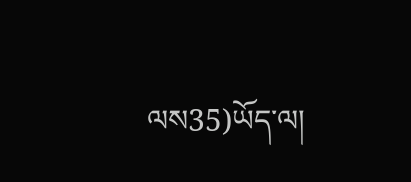ལས35)ཡོད་ལ།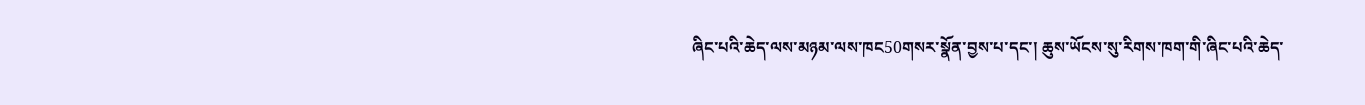ཞིང་པའི་ཆེད་ལས་མཉམ་ལས་ཁང50གསར་སྣོན་བྱས་པ་དང་། ཆུས་ཡོངས་སུ་རིགས་ཁག་གི་ཞིང་པའི་ཆེད་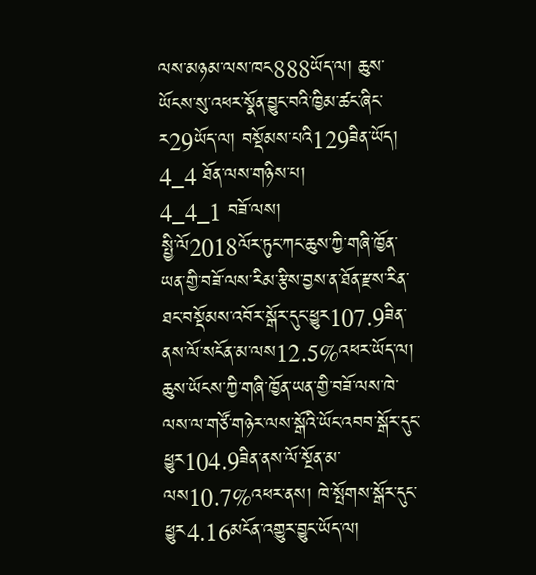ལས་མཉམ་ལས་ཁང888ཡོད་ལ། ཆུས་ཡོངས་སུ་འཕར་སྣོན་བྱུང་བའི་ཁྱིམ་ཚང་ཞིང་ར29ཡོད་ལ། བསྡོམས་པའི129ཟིན་ཡོད།
4_4 ཐོན་ལས་གཉིས་པ།
4_4_1 བཟོ་ལས།
སྤྱི་ལོ2018ལོར་ཏུང་ཀང་ཆུས་ཀྱི་གཞི་ཁྱོན་ཡན་གྱི་བཟོ་ལས་རིམ་རྩིས་བྱས་ན་ཐོན་རྫས་རིན་ཐང་བསྡོམས་འབོར་སྒོར་དུང་ཕྱུར107.9ཟིན་ནས་ལོ་སངོན་མ་ལས12.5%འཕར་ཡོད་ལ། ཆུས་ཡོངས་ཀྱི་གཞི་ཁྱོན་ཡན་གྱི་བཟོ་ལས་ཁེ་ལས་ལ་གཙོ་གཉེར་ལས་སྒོའི་ཡོང་འབབ་སྒོར་དུང་ཕྱུར104.9ཟིན་ནས་ལོ་སྔོན་མ་ལས10.7%འཕར་ནས། ཁེ་སྤོགས་སྒོར་དུང་ཕྱུར4.16མངོན་འགྱུར་བྱུང་ཡོད་ལ།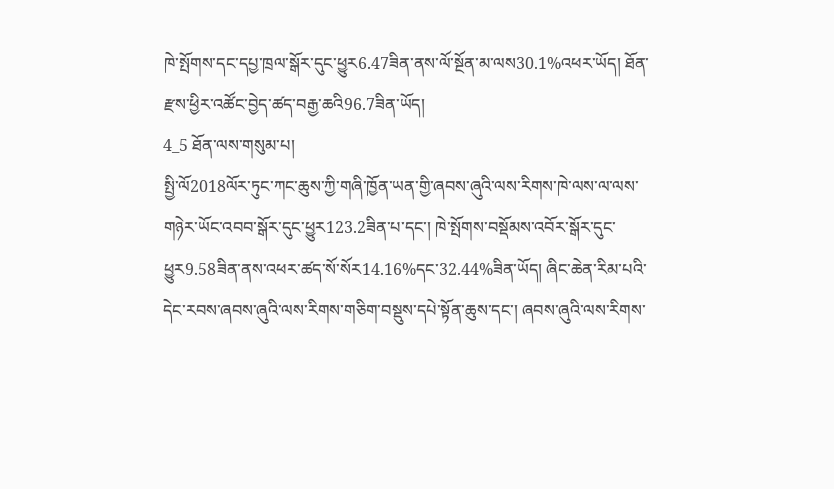ཁེ་སྤོགས་དང་དཔྱ་ཁྲལ་སྒོར་དུང་ཕྱུར6.47ཟིན་ནས་ལོ་སྔོན་མ་ལས30.1%འཕར་ཡོད། ཐོན་རྫས་ཕྱིར་འཚོང་བྱེད་ཚད་བརྒྱ་ཆའི96.7ཟིན་ཡོད།
4_5 ཐོན་ལས་གསུམ་པ།
སྤྱི་ལོ2018ལོར་ཏུང་ཀང་ཆུས་ཀྱི་གཞི་ཁྱོན་ཡན་གྱི་ཞབས་ཞུའི་ལས་རིགས་ཁེ་ལས་ལ་ལས་གཉེར་ཡོང་འབབ་སྒོར་དུང་ཕྱུར123.2ཟིན་པ་དང་། ཁེ་སྤོགས་བསྡོམས་འབོར་སྒོར་དུང་ཕྱུར9.58ཟིན་ནས་འཕར་ཚད་སོ་སོར14.16%དང་32.44%ཟིན་ཡོད། ཞིང་ཆེན་རིམ་པའི་དེང་རབས་ཞབས་ཞུའི་ལས་རིགས་གཅིག་བསྡུས་དཔེ་སྟོན་ཆུས་དང་། ཞབས་ཞུའི་ལས་རིགས་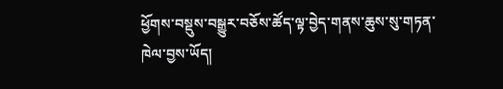ཕྱོགས་བསྡུས་བསྒྱུར་བཅོས་ཚོད་ལྟ་བྱེད་གནས་ཆུས་སུ་གཏན་ཁེལ་བྱས་ཡོད།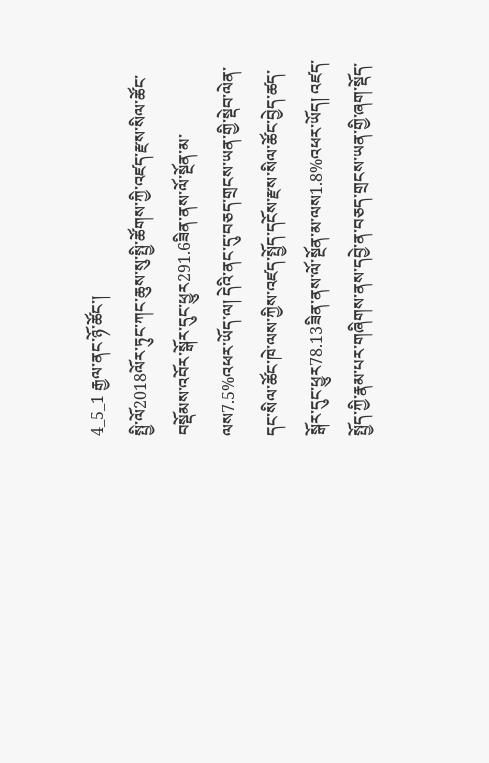4_5_1 རྒྱལ་ནང་ཉོ་ཚོང་།
སྤྱི་ལོ2018ལོར་ཏུང་ཀང་ཆུས་སུ་སྤྱི་ཚོགས་ཀྱི་འཛད་རྫས་སིལ་ཚོང་བསྡོམས་འབོར་སྒོར་དུང་ཕྱུར291.6ཟིན་ནས་ལོ་སྔོན་མ་ལས7.5%འཕར་ཡོད་ལ། དེའི་ནང་དུ་བཅད་གྲངས་ཡན་གྱི་སྡེབ་ལེན་དང་སིལ་ཚོང་ཁེ་ལས་ཀྱིས་འཛད་སྤྱོད་དངོས་རྫས་སིལ་ཚོང་བྱེད་ཚད་སྒོར་དུང་ཕྱུར78.13ཟིན་ནས་ལོ་སྔོན་མ་ལས1.8%འཕར་ཡོད། འཛད་སྤྱོད་ཀྱི་རྣམ་པར་གཞིགས་ནས་དབྱེ་ན་བཅད་གྲངས་ཡན་གྱི་ཞག་སྡོད་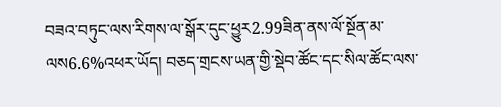བཟའ་བཏུང་ལས་རིགས་ལ་སྒོར་དུང་ཕྱུར2.99ཟིན་ནས་ལོ་སྔོན་མ་ལས6.6%འཕར་ཡོད། བཅད་གྲངས་ཡན་གྱི་སྡེབ་ཚོང་དང་སིལ་ཚོང་ལས་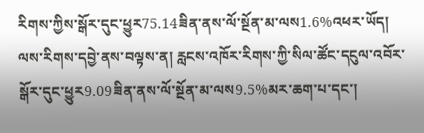རིགས་ཀྱིས་སྒོར་དུང་ཕྱུར75.14ཟིན་ནས་ལོ་སྔོན་མ་ལས1.6%འཕར་ཡོད། ལས་རིགས་དབྱེ་ནས་བལྟས་ན། རླངས་འཁོར་རིགས་ཀྱི་སིལ་ཚོང་དངུལ་འབོར་སྒོར་དུང་ཕྱུར9.09ཟིན་ནས་ལོ་སྔོན་མ་ལས9.5%མར་ཆག་པ་དང་།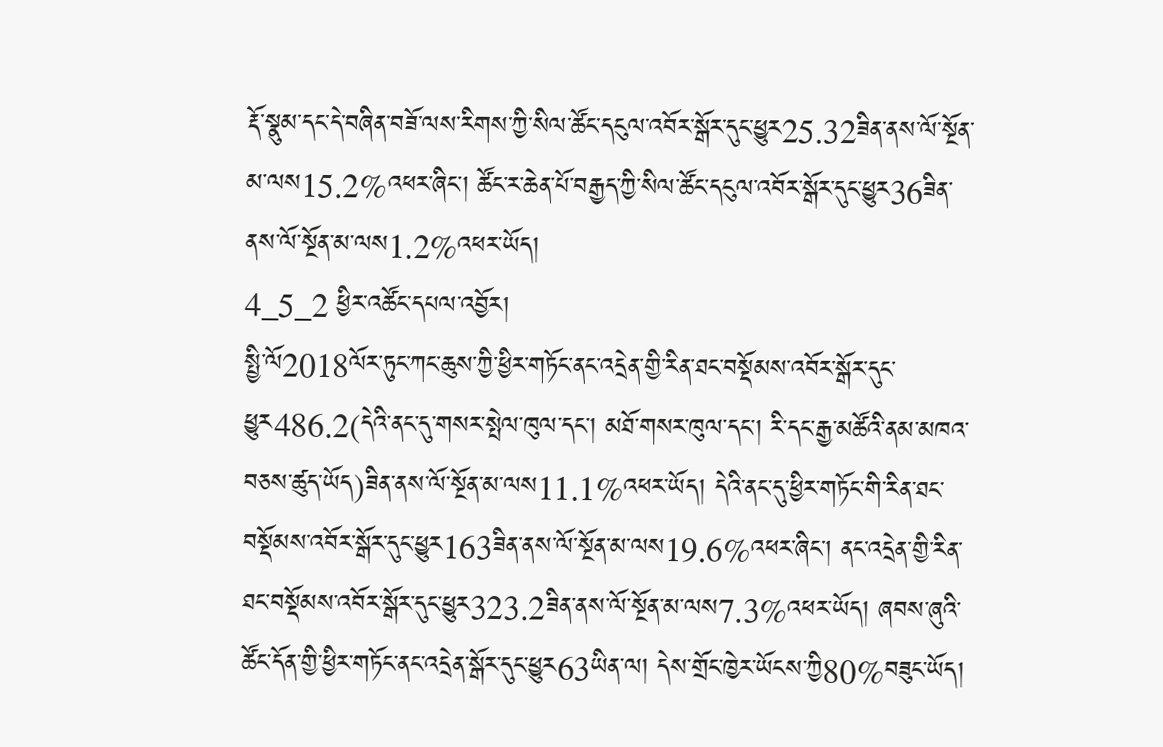རྡོ་སྣུམ་དང་དེ་བཞིན་བཟོ་ལས་རིགས་ཀྱི་སིལ་ཚོང་དངུལ་འབོར་སྒོར་དུང་ཕྱུར25.32ཟིན་ནས་ལོ་སྔོན་མ་ལས15.2%འཕར་ཞིང་། ཚོང་ར་ཆེན་པོ་བརྒྱད་ཀྱི་སིལ་ཚོང་དངུལ་འབོར་སྒོར་དུང་ཕྱུར36ཟིན་ནས་ལོ་སྔོན་མ་ལས1.2%འཕར་ཡོད།
4_5_2 ཕྱིར་འཚོང་དཔལ་འབྱོར།
སྤྱི་ལོ2018ལོར་ཏུང་ཀང་ཆུས་ཀྱི་ཕྱིར་གཏོང་ནང་འདྲེན་གྱི་རིན་ཐང་བསྡོམས་འབོར་སྒོར་དུང་ཕྱུར486.2(དེའི་ནང་དུ་གསར་སྤེལ་ཁུལ་དང་། མཐོ་གསར་ཁུལ་དང་། རི་དང་རྒྱ་མཚོའི་ནམ་མཁའ་བཅས་ཚུད་ཡོད)ཟིན་ནས་ལོ་སྔོན་མ་ལས11.1%འཕར་ཡོད། དེའི་ནང་དུ་ཕྱིར་གཏོང་གི་རིན་ཐང་བསྡོམས་འབོར་སྒོར་དུང་ཕྱུར163ཟིན་ནས་ལོ་སྔོན་མ་ལས19.6%འཕར་ཞིང་། ནང་འདྲེན་གྱི་རིན་ཐང་བསྡོམས་འབོར་སྒོར་དུང་ཕྱུར323.2ཟིན་ནས་ལོ་སྔོན་མ་ལས7.3%འཕར་ཡོད། ཞབས་ཞུའི་ཚོང་དོན་གྱི་ཕྱིར་གཏོང་ནང་འདྲེན་སྒོར་དུང་ཕྱུར63ཡིན་ལ། དེས་གྲོང་ཁྱེར་ཡོངས་ཀྱི80%བཟུང་ཡོད།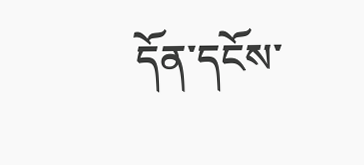དོན་དངོས་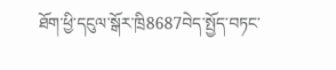ཐོག་ཕྱི་དངུལ་སྒོར་ཁྲི8687བེད་སྤྱོད་བཏང་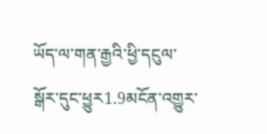ཡོད་ལ་གན་རྒྱའི་ཕྱི་དངུལ་སྒོར་དུང་ཕྱུར1.9མངོན་འགྱུར་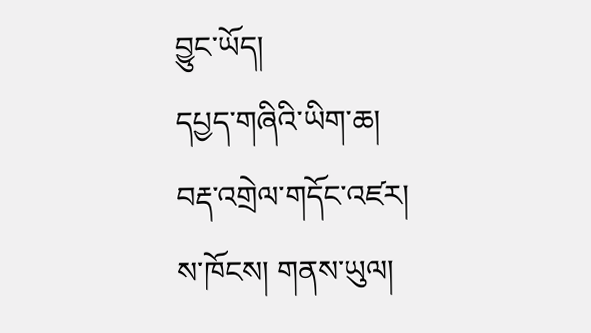བྱུང་ཡོད།
དཔྱད་གཞིའི་ཡིག་ཆ།
བརྡ་འགྲེལ་གདོང་འཛར།
ས་ཁོངས། གནས་ཡུལ།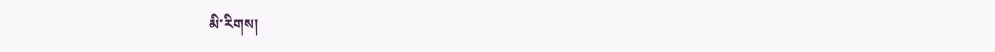མི་རིགས།